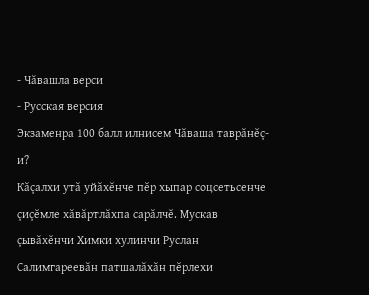- Чăвашла верси
- Русская версия
Экзаменра 100 балл илнисем Чăваша таврăнĕç-и?
Кăçалхи утă уйăхĕнче пĕр хыпар соцсетьсенче çиçĕмле хăвăртлăхпа сарăлчĕ. Мускав çывăхĕнчи Химки хулинчи Руслан Салимгареевăн патшалăхăн пĕрлехи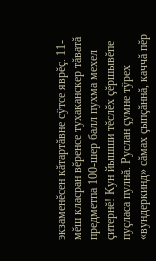экзаменĕсен кăтартăвне сÿтсе яврĕç. 11-мĕш класран вĕренсе тухаканскер тăватă предметпа 100-шер балл пухма мехел çитернĕ! Кун йышши тĕслĕх çĕршывĕпе пуçласа пулнă. Руслан çумне тÿрех «вундеркинд» сăмах çыпçăннă, каччă пĕр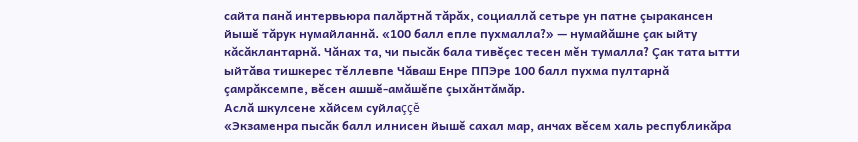сайта панă интервьюра палăртнă тăрăх, социаллă сетьре ун патне çыракансен йышĕ тăрук нумайланнă. «100 балл епле пухмалла?» — нумайăшне çак ыйту кăсăклантарнă. Чăнах та, чи пысăк бала тивĕçес тесен мĕн тумалла? Çак тата ытти ыйтăва тишкерес тĕллевпе Чăваш Енре ППЭре 100 балл пухма пултарнă çамрăксемпе, вĕсен ашшĕ-амăшĕпе çыхăнтăмăр.
Аслă шкулсене хăйсем суйлаççĕ
«Экзаменра пысăк балл илнисен йышĕ сахал мар, анчах вĕсем халь республикăра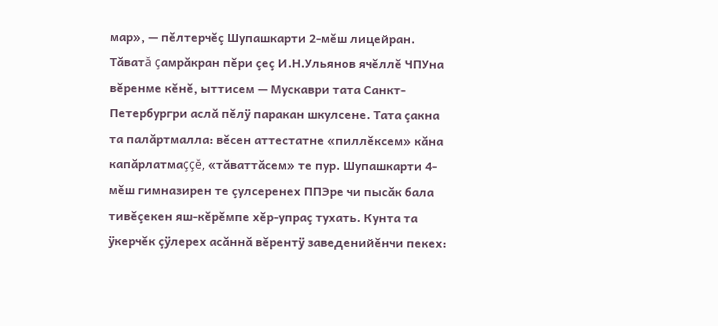мар», — пĕлтерчĕç Шупашкарти 2-мĕш лицейран. Тăватă çамрăкран пĕри çеç И.Н.Ульянов ячĕллĕ ЧПУна вĕренме кĕнĕ, ыттисем — Мускаври тата Санкт-Петербургри аслă пĕлÿ паракан шкулсене. Тата çакна та палăртмалла: вĕсен аттестатне «пиллĕксем» кăна капăрлатмаççĕ, «тăваттăсем» те пур. Шупашкарти 4-мĕш гимназирен те çулсеренех ППЭре чи пысăк бала тивĕçекен яш-кĕрĕмпе хĕр-упраç тухать. Кунта та ÿкерчĕк çÿлерех асăннă вĕрентÿ заведенийĕнчи пекех: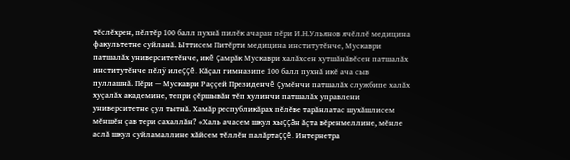тĕслĕхрен, пĕлтĕр 100 балл пухнă пилĕк ачаран пĕри И.Н.Ульянов ячĕллĕ медицина факультетне суйланă. Ыттисем Питĕрти медицина институтĕнче, Мускаври патшалăх университетĕнче, икĕ çамрăк Мускаври халăхсен хутшăнăвĕсен патшалăх институтĕнче пĕлÿ илеççĕ. Кăçал гимназипе 100 балл пухнă икĕ ача сыв пуллашнă. Пĕри — Мускаври Раççей Президенчĕ çумĕнчи патшалăх службипе халăх хуçалăх академине, тепри çĕршывăн тĕп хулинчи патшалăх управлени университетне çул тытнă. Хамăр республикăрах пĕлĕве тарăнлатас шухăшлисем мĕншĕн çав тери сахаллăн? «Халь ачасем шкул хыççăн ăçта вĕренмеллине, мĕнле аслă шкул суйламаллине хăйсем тĕллĕн палăртаççĕ. Интернетра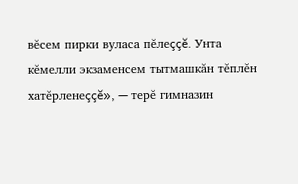вĕсем пирки вуласа пĕлеççĕ. Унта кĕмелли экзаменсем тытмашкăн тĕплĕн хатĕрленеççĕ», — терĕ гимназин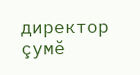директор çумĕ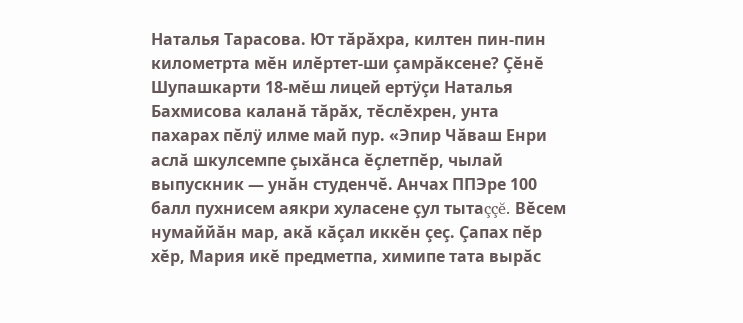Наталья Тарасова. Ют тăрăхра, килтен пин-пин километрта мĕн илĕртет-ши çамрăксене? Çĕнĕ Шупашкарти 18-мĕш лицей ертÿçи Наталья Бахмисова каланă тăрăх, тĕслĕхрен, унта пахарах пĕлÿ илме май пур. «Эпир Чăваш Енри аслă шкулсемпе çыхăнса ĕçлетпĕр, чылай выпускник — унăн студенчĕ. Анчах ППЭре 100 балл пухнисем аякри хуласене çул тытаççĕ. Вĕсем нумаййăн мар, акă кăçал иккĕн çеç. Çапах пĕр хĕр, Мария икĕ предметпа, химипе тата вырăс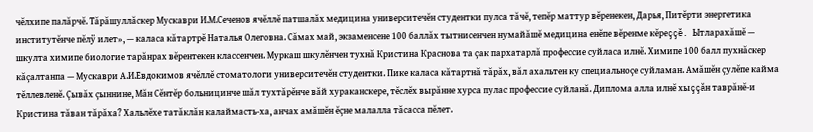чĕлхипе палăрчĕ. Тăрăшуллăскер Мускаври И.М.Сеченов ячĕллĕ патшалăх медицина университечĕн студентки пулса тăчĕ, тепĕр маттур вĕренекен, Дарья, Питĕрти энергетика институтĕнче пĕлÿ илет», — каласа кăтартрĕ Наталья Олеговна. Сăмах май, экзаменсене 100 баллăх тытнисенчен нумайăшĕ медицина енĕпе вĕренме кĕреççĕ. Ытларахăшĕ — шкулта химипе биологие тарăнрах вĕрентекен классенчен. Муркаш шкулĕнчен тухнă Кристина Краснова та çак пархатарлă профессие суйласа илнĕ. Химипе 100 балл пухнăскер кăçалтанпа — Мускаври А.И.Евдокимов ячĕллĕ стоматологи университечĕн студентки. Пике каласа кăтартнă тăрăх, вăл ахальтен ку специальноçе суйламан. Амăшĕн çулĕпе кайма тĕллевленĕ. Çывăх çыннине, Мăн Сĕнтĕр больницинче шăл тухтăрĕнче вăй хураканскере, тĕслĕх вырăнне хурса пулас профессие суйланă. Диплома алла илнĕ хыççăн таврăнĕ-и Кристина тăван тăрăха? Хальлĕхе татăклăн калаймасть-ха, анчах амăшĕн ĕçне малалла тăсасса пĕлет.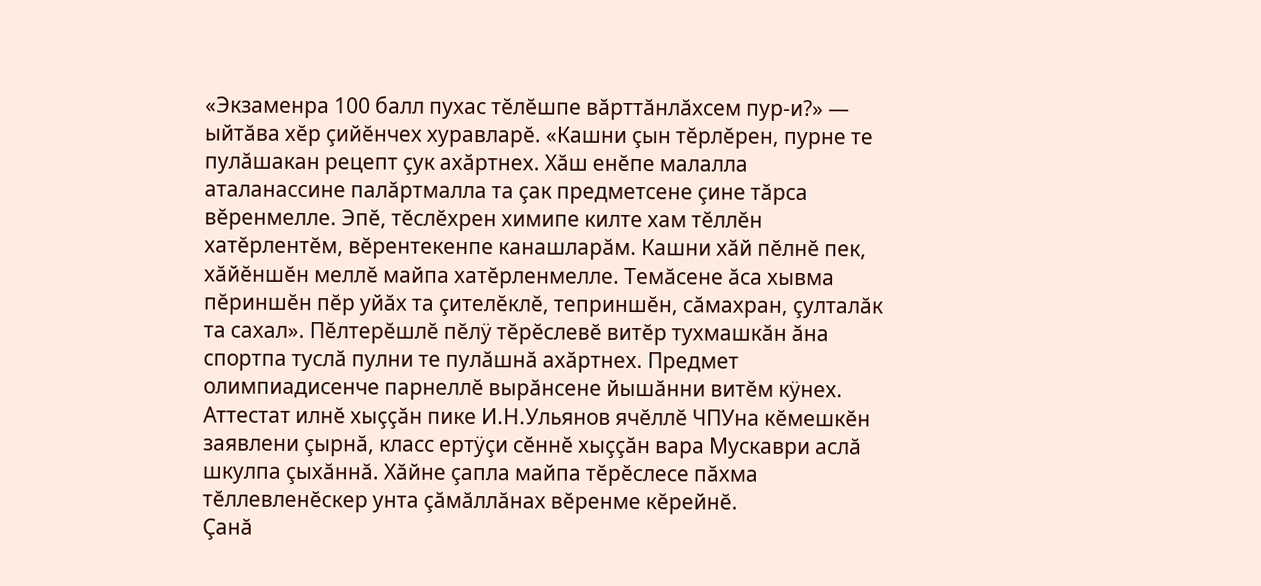«Экзаменра 100 балл пухас тĕлĕшпе вăрттăнлăхсем пур-и?» — ыйтăва хĕр çийĕнчех хуравларĕ. «Кашни çын тĕрлĕрен, пурне те пулăшакан рецепт çук ахăртнех. Хăш енĕпе малалла аталанассине палăртмалла та çак предметсене çине тăрса вĕренмелле. Эпĕ, тĕслĕхрен химипе килте хам тĕллĕн хатĕрлентĕм, вĕрентекенпе канашларăм. Кашни хăй пĕлнĕ пек, хăйĕншĕн меллĕ майпа хатĕрленмелле. Темăсене ăса хывма пĕриншĕн пĕр уйăх та çителĕклĕ, теприншĕн, сăмахран, çулталăк та сахал». Пĕлтерĕшлĕ пĕлÿ тĕрĕслевĕ витĕр тухмашкăн ăна спортпа туслă пулни те пулăшнă ахăртнех. Предмет олимпиадисенче парнеллĕ вырăнсене йышăнни витĕм кÿнех. Аттестат илнĕ хыççăн пике И.Н.Ульянов ячĕллĕ ЧПУна кĕмешкĕн заявлени çырнă, класс ертÿçи сĕннĕ хыççăн вара Мускаври аслă шкулпа çыхăннă. Хăйне çапла майпа тĕрĕслесе пăхма тĕллевленĕскер унта çăмăллăнах вĕренме кĕрейнĕ.
Çанă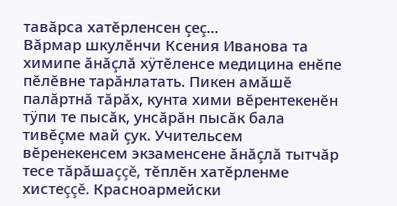тавăрса хатĕрленсен çеç...
Вăрмар шкулĕнчи Ксения Иванова та химипе ăнăçлă хÿтĕленсе медицина енĕпе пĕлĕвне тарăнлатать. Пикен амăшĕ палăртнă тăрăх, кунта хими вĕрентекенĕн тÿпи те пысăк, унсăрăн пысăк бала тивĕçме май çук. Учительсем вĕренекенсем экзаменсене ăнăçлă тытчăр тесе тăрăшаççĕ, тĕплĕн хатĕрленме хистеççĕ. Красноармейски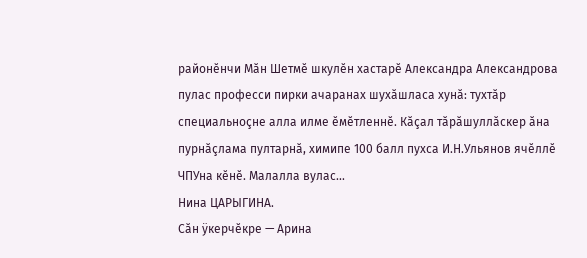районĕнчи Мăн Шетмĕ шкулĕн хастарĕ Александра Александрова пулас професси пирки ачаранах шухăшласа хунă: тухтăр специальноçне алла илме ĕмĕтленнĕ. Кăçал тăрăшуллăскер ăна пурнăçлама пултарнă, химипе 100 балл пухса И.Н.Ульянов ячĕллĕ ЧПУна кĕнĕ. Малалла вулас...
Нина ЦАРЫГИНА.
Сăн ÿкерчĕкре — Арина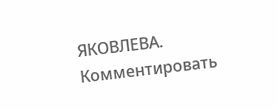ЯКОВЛЕВА.
Комментировать